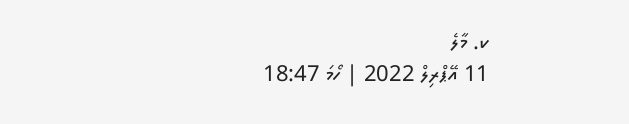ކ. މާލެ
11 އޭޕްރިލް 2022 | ހޯމަ 18:47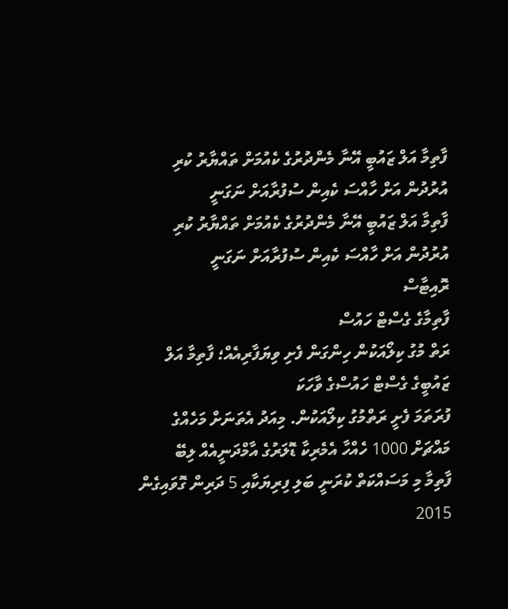ފާތިމާ އަލް ޒައުބީ އޭނާ މެންދުރުގެ ކެއުމަށް ތައްޔާރު ކުރި އުރުދުން އަށް ހާއްސަ ކެއިން ސުފުރާއަށް ނަގަނީ
ފާތިމާ އަލް ޒައުބީ އޭނާ މެންދުރުގެ ކެއުމަށް ތައްޔާރު ކުރި އުރުދުން އަށް ހާއްސަ ކެއިން ސުފުރާއަށް ނަގަނީ
ރޮއިޓާސް
ފާތިމާގެ ގެސްޓް ހައުސް
ރަތް މުގު ކިލޯއަކުން ހިންގަން ފެށި ވިޔަފާރިއެއް؛ ފާތިމާ އަލް ޒައުބީގެ ގެސްޓް ހައުސްގެ ވާހަކަ
ފުރަތަމަ ފެށީ ރަތްމުގު ކިލޯއަކުން. މިއަދު އެތަނަށް މަހެއްގެ މައްޗަށް 1000 ހެއްހާ އެމެރިކާ ޑޮލަރުގެ އާމްދަނީއެއް ލިބޭ
ފާތިމާ މި މަސައްކަތް ކުރަނީ ބަލި ފިރިޔަކާއި 5 ދަރިން ގޮވައިގެން
2015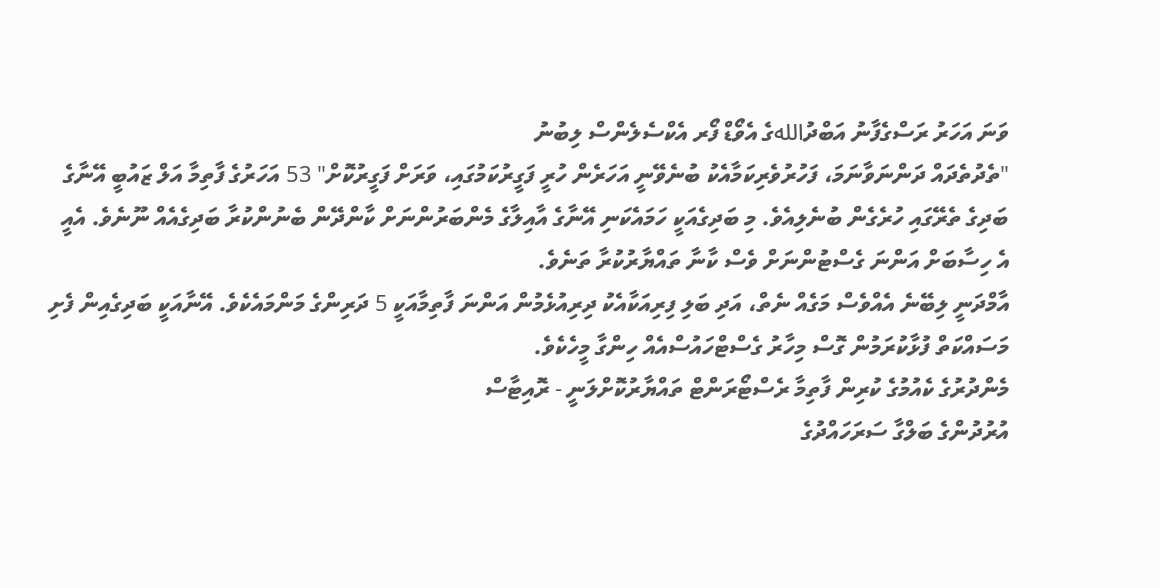ވަނަ އަހަރު ރަސްގެފާނު އަބްދުاللهގެ އެވޯޑް ފޯރ އެކްސެލެންސް ލިބުނު
"ތެދުތެދައް ދަންނަވާނަމަ، ފަހުރުވެރިކަމާއެކު ބުނެވޭނީ އަހަރެން ހުރީ ފަގީރުކަމުގައި، ވަރަށް ފަގީރުކޮށް" 53 އަހަރުގެ ފާތިމާ އަލް ޒައުބީ އޭނާގެ ބަދިގެ ތެރޭގައި ހުރެގެން ބުނެލިއެވެ. މި ބަދިގެއަކީ ހަމައެކަނި އޭނާގެ އާއިލާގެ މެންބަރުންނަށް ކާންދޭން ބެނުންކުރާ ބަދިގެއެއް ނޫނެވެ. އެއީ އެ ހިސާބަށް އަންނަ ގެސްޓުންނަށް ވެސް ކާނާ ތައްޔާރުކުރާ ތަނެވެ.
އާމްދަނީ ލިބޭނެ އެއްވެސް މަގެއް ނެތް، އަދި ބަލި ފިރިއަކާއެކު ދިރިއުޅެމުން އަންނަ ފާތިމާއަކީ 5 ދަރިންގެ މަންމައެކެވެ. އޭނާއަކީ ބަދިގެއިން ފެށި މަސައްކަތް ފުޅާކުރަމުން ގޮސް މިހާރު ގެސްޓްހައުސްއެއް ހިންގާ މީހެކެވެ.
މެންދުރުގެ ކެއުމުގެ ކުރިން ފާތިމާ ރެސްޓޯރަންޓް ތައްޔާރުކޮށްލަނީ - ރޮއިޓާސް
އުރުދުންގެ ބަލްގާ ސަރަހައްދުގެ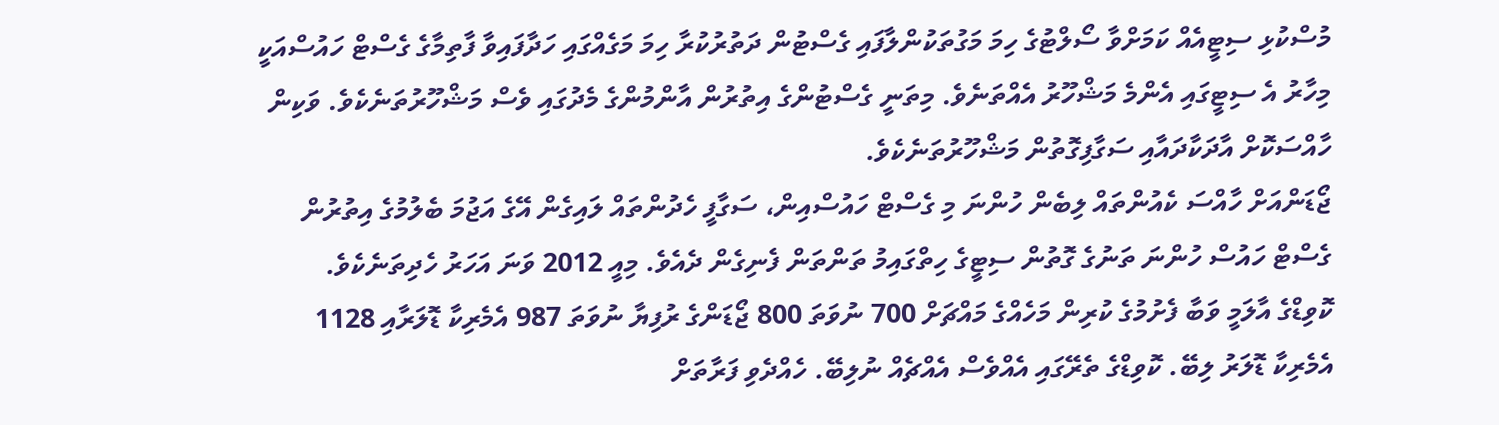މުސްކުޅި ސިޓީއެއް ކަމަށްވާ ސޯލްޓުގެ ހިމަ މަގުތަކުންލާފައި ގެސްޓުން ދަތުރުކުރާ ހިމަ މަގެއްގައި ހަދާފައިވާ ފާތިމާގެ ގެސްޓް ހައުސްއަކީ މިހާރު އެ ސިޓީގައި އެންމެ މަޝްހޫރު އެއްތަނެވެ. މިތަނީ ގެސްޓުންގެ އިތުރުން އާންމުންގެ މެދުގައި ވެސް މަޝްހޫރުތަނެކެވެ. ވަކިން ހާއްސަކޮށް އާދަކާދައާއި ސަގާފިގޮތުން މަޝްހޫރުތަނެކެވެ.
ޖޯޑަންއަށް ހާއްސަ ކެއުންތައް ލިބެން ހުންނަ މި ގެސްޓް ހައުސްއިން، ސަގާފީ ހެދުންތައް ލައިގެން އޭގެ އަޖުމަ ބެލުމުގެ އިތުރުން ގެސްޓް ހައުސް ހުންނަ ތަނުގެ ގޮތުން ސިޓީގެ ހިތްގައިމު ތަންތަން ފެނިގެން ދެއެވެ. މިއީ 2012 ވަނަ އަހަރު ހެދިތަނެކެވެ.
ކޮވިޑްގެ އާލަމީ ވަބާ ފެށުމުގެ ކުރިން މަހެއްގެ މައްޗަށް 700 ނުވަތަ 800 ޖޯޑަންގެ ރުފިޔާ ނުވަތަ 987 އެމެރިކާ ޑޮލަރާއި 1128 އެމެރިކާ ޑޮލަރު ލިބޭ. ކޮވިޑްގެ ތެރޭގައި އެއްވެސް އެއްޗެއް ނުލިބޭ. ހެއްދެވި ފަރާތަށް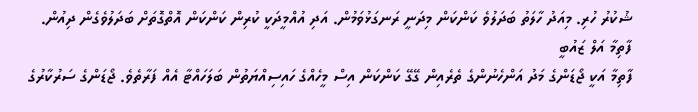ޝުކުރު ހުރި. މިއަދު ހާލަތު ބަދަލުވެ ކަންކަން މިދަނީ ރަނގަޅުވަމުން. އަދި އުއްމީދަކީ ކުރިން ކަންކަން އޮތްގޮތަށް ބަދަލުވެގެން ދިއުން.
ފާތިމާ އަލް ޒައުބީ
ފާތިމާ އަކީ ޖޯޑަންގެ މަދު އަންހެނުންގެ ތެރެއިން ގޭގޭ ކަންކަން އިސް މީހެއްގެ ހައިސިއްޔަތުން ބަލަހައްޓާ އެއް ފަރާތެވެ. ޖޯޑަންގެ ސަރުކާރުގެ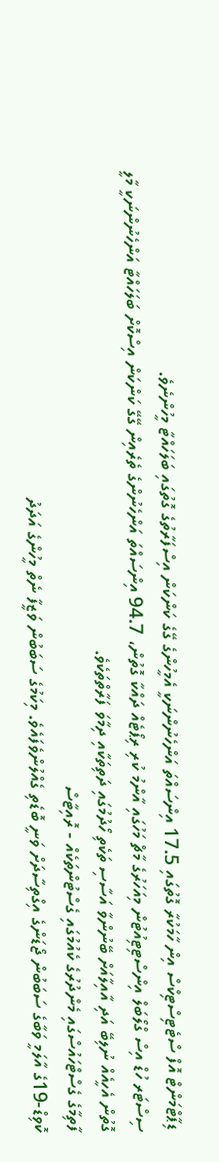ޑިޕާޓްމަންޓް އޮފް ސްޓެޓިސްޓިކްސް އިން ހާމަކުރާ ގޮތުގައި 17.5 އިންސައްތަ އަންހެނުންނަކީ އެމީހުންގެ ގޭގެ ކަންކަން އިސްފަރާތުގެ ގޮތުގައި ބަލަހައްޓާ މީހުންނެވެ.
ސިސްޓަރ ހުޑް އިސް ގްލޯބަލް އިންސްޓިޓިއުޓުން މިއަހަރުގެ މާޗް މަހުގައި އާންމު ކުރި ރިޕޯޓެއް ދައްކާ ގޮތުން، 94.7 އިންސައްތަ އަންހެނުންގެ ތެރެއިން ގޭގޭ ކަންކަން އިސްކޮށް ބަލަހައްޓާ އަންހެނުންނަކީ މާލީ ގޮތުން އެހީއެއް ނުލިބޭ އަދި އާއިލާއަށް ބޭނުންވާ އަސާސި ތަކެތި ހޯދުމުގައި ދަތިތަކާއި ދިމާވަ ފަރާތްތަކެވެ.
ފާތިމާގެ ގެސްޓްހައުސްގައި މެންދުރުގެ ކެއުމުގައި ގެސްޓުންތަކެއް - ރޮއިޓާސް
ކޮވިޑް-19ގެ އާލަމީ ވަބާގެ ސަބަބުން ޖޯޑަންގެ އިގްތިސާދަށް ވަނީ ބޮޑެތި ގެއްލުންވެފައެވެ. މިކަމުގެ ސަބަބުން ވަޒީފާ ނެތް މީހުންގެ އަދަދު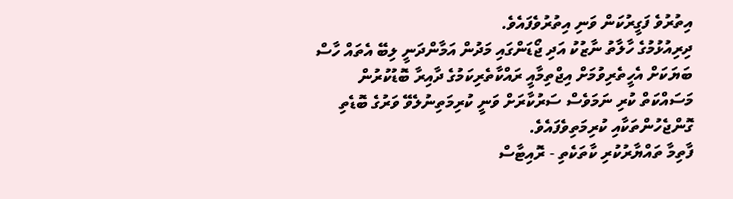އިތުރުވެ ފަގީރުކަން ވަނި އިތުރުވެފައެވެ.
ދިރިއުޅުމުގެ ހާލާތު ނާޒުކު އަދި ޖޯޑަންގައި މަދުން އަމާންދަނީ ލިބޭ އެތައް ހާސް ބަޔަކަށް އެހީތެރިވުމަށް އިޖްތިމާއީ ރައްކާތެރިކަމުގެ ދާއިރާ ބޮޑުކުރުން މަސައްކަތް ކުރި ނަމަވެސް ސަރުކާރަށް ވަނީ ކުރިމަތިނުލެވޭ ވަރުގެ ބޮޑެތި ގޮންޖެހުންތަކާއި ކުރިމަތިވެފައެވެ.
ފާތިމާ ތައްޔާރުކުރި ކާތަކެތި - ރޮއިޓާސް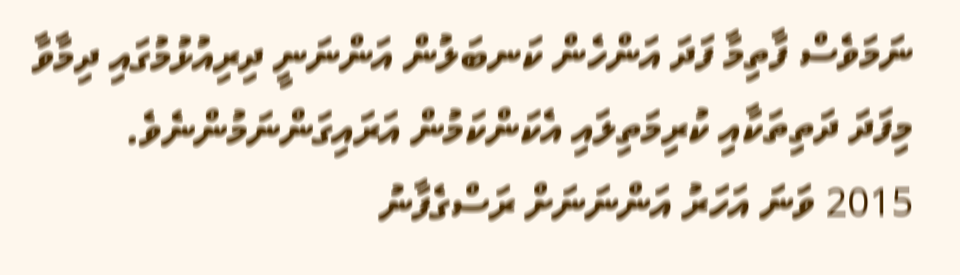ނަމަވެސް ފާތިމާ ފަދަ އަންހެން ކަނބަލުން އަންނަނީ ދިރިއުޅުމުގައި ދިމާވާ މިފަދަ ދަތިތަކާއި ކުރިމަތިލައި އެކަންކަމުން އަރައިގަންނަމުންނެވެ.
2015 ވަނަ އަހަރު އަންނަނަށް ރަސްގެފާނު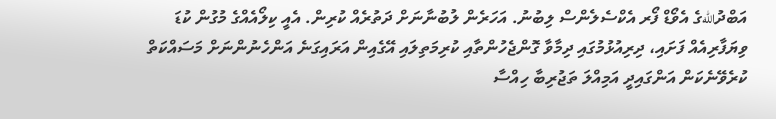އަބްދުاللهގެ އެވޯޑް ފޯރ އެކްސެލެންސް ލިބުނު. އަހަރެން ލުބުނާނަށް ދަތުރެއް ކުރިން. އެއީ ކިލޯއެއްގެ މުގުން ކުޑަ ވިޔަފާރިއެއް ފަށައި، ދިރިއުޅުމުގައި ދިމާވާ ގޮންޖެހުންތާއި ކުރިމަތިލައި އޭގެއިން އަރައިގަނެ އަންހެނުންނަށް މަސައްކަތް ކުރެވޭނެކަން އަންގައިދީ އަމިއްލަ ތަޖުރިބާ ހިއްސާ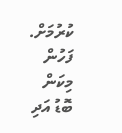ކުރުމަށް. ފަހުން މިކަން ބޮޑު އަދި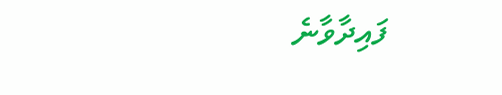ފައިދާވާނެ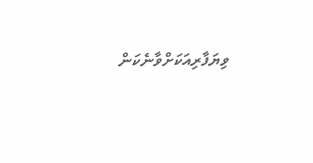ވިޔަފާރިއަކަށްވާނެކަން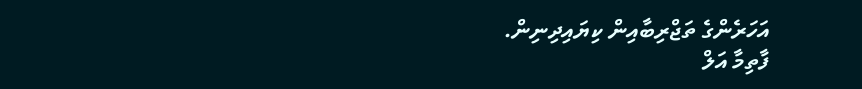އަހަރެންގެ ތަޖްރިބާއިން ކިޔައިދިނިން.
ފާތިމާ އަލް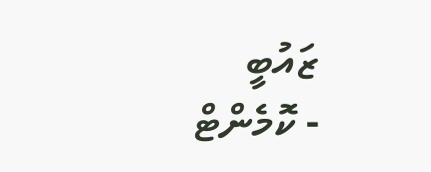ޒައުބީ
- ކޮމެންޓް